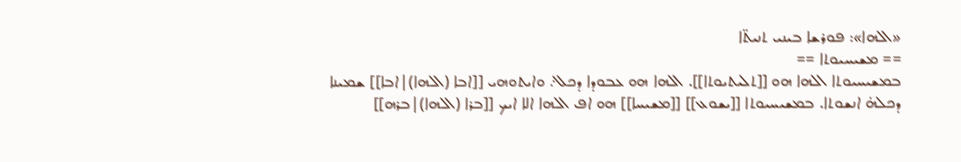«ܐܠܗܐ»: ܦܘܪܫܐ ܒܝܢܝ ܬܢܝܬ̈ܐ
== ܡܫܝܚܝܘܬܐ ==
ܒܡܫܝܚܝܘܬܐ ܐܠܗܐ ܗܘ [[ܬܠܝܬܝܘܬܐ]]. ܐܠܗܐ ܗܘ ܥܒܘܕܐ ܕܟܠ܇ ܘܐܝܬܘܗܝ [[ܐܒܐ (ܐܠܗܐ)|ܐܒܐ]] ܫܡܝܢܐ ܕܟܠܗ̇ ܐܢܫܘܬܐ. ܒܡܫܝܚܝܘܬܐ [[ܝܫܘܥ]] [[ܡܫܝܚܐ]] ܗܘ ܐܦ ܐܠܗܐ ܐܠܐ ܐܝܟ [[ܒܪܐ (ܐܠܗܐ)|ܒܪܗ]]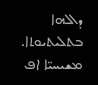ܕܐܠܗܐ ܒܬܠܝܬܝܘܬܐ. ܡܫܝܚܝ̈ܐ ܐܦ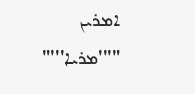ܐܡܪܝܢ "'''ܡܪܝܐ'''"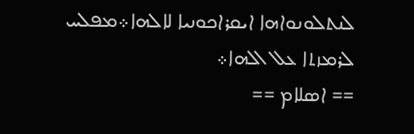ܠܢܬܠܘܢܘܐܗܐ ܐܝܩܪܐܟܘܢܝܐ ܠܐܠܗܐ܀ܡܦܠܚ ܠܪܡܙܬܐ ܥܠ ܐܠܗܐ܀
== ܐܣܠܐܡ ==